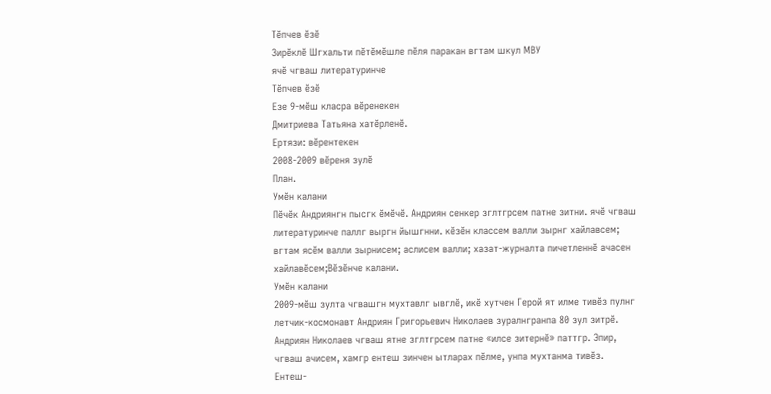Тĕпчев ĕзĕ
Зирĕклĕ Шгхальти пĕтĕмĕшле пĕля паракан вгтам шкул МВУ
ячĕ чгваш литературинче
Тĕпчев ĕзĕ
Езе 9-мĕш класра вĕренекен
Дмитриева Татьяна хатĕрленĕ.
Ертязи: вĕрентекен
2008-2009 вĕреня зулĕ
План.
Умĕн калани
Пĕчĕк Андриянгн пысгк ĕмĕчĕ. Андриян сенкер зглтгрсем патне зитни. ячĕ чгваш литературинче паллг выргн йышгнни. кĕзĕн классем валли зырнг хайлавсем; вгтам ясĕм валли зырнисем; аслисем валли; хазат-журналта пичетленнĕ ачасен хайлавĕсем;Вĕзĕнче калани.
Умĕн калани
2009-мĕш зулта чгвашгн мухтавлг ывглĕ, икĕ хутчен Герой ят илме тивĕз пулнг летчик-космонавт Андриян Григорьевич Николаев зуралнгранпа 80 зул зитрĕ. Андриян Николаев чгваш ятне зглтгрсем патне «илсе зитернĕ» паттгр. Эпир, чгваш ачисем, хамгр ентеш зинчен ытларах пĕлме, унпа мухтанма тивĕз.
Ентеш-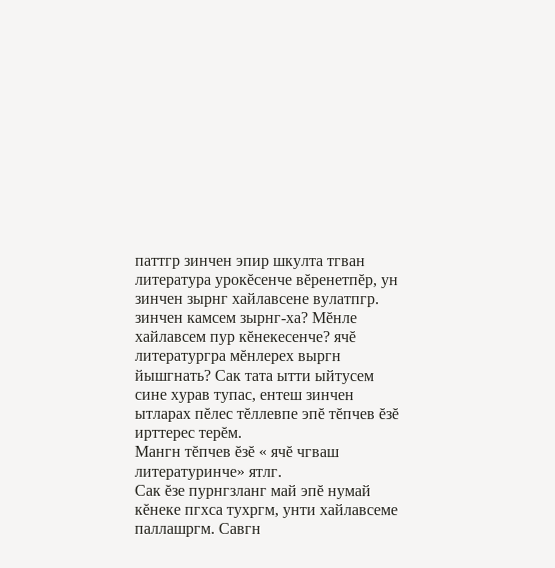паттгр зинчен эпир шкулта тгван литература урокĕсенче вĕренетпĕр, ун зинчен зырнг хайлавсене вулатпгр.
зинчен камсем зырнг-ха? Мĕнле хайлавсем пур кĕнекесенче? ячĕ литератургра мĕнлерех выргн йышгнать? Сак тата ытти ыйтусем сине хурав тупас, ентеш зинчен ытларах пĕлес тĕллевпе эпĕ тĕпчев ĕзĕ ирттерес терĕм.
Мангн тĕпчев ĕзĕ « ячĕ чгваш литературинче» ятлг.
Сак ĕзе пурнгзланг май эпĕ нумай кĕнеке пгхса тухргм, унти хайлавсеме паллашргм. Савгн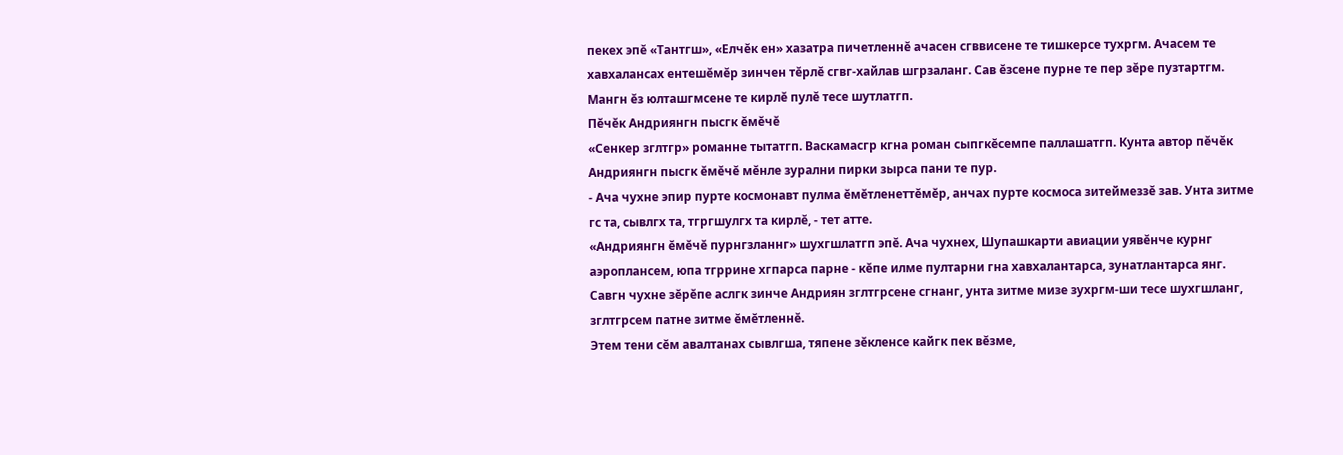пекех эпĕ «Тантгш», «Елчĕк ен» хазатра пичетленнĕ ачасен сгввисене те тишкерсе тухргм. Ачасем те хавхалансах ентешĕмĕр зинчен тĕрлĕ сгвг-хайлав шгрзаланг. Сав ĕзсене пурне те пер зĕре пузтартгм.
Мангн ĕз юлташгмсене те кирлĕ пулĕ тесе шутлатгп.
Пĕчĕк Андриянгн пысгк ĕмĕчĕ
«Сенкер зглтгр» романне тытатгп. Васкамасгр кгна роман сыпгкĕсемпе паллашатгп. Кунта автор пĕчĕк Андриянгн пысгк ĕмĕчĕ мĕнле зурални пирки зырса пани те пур.
- Ача чухне эпир пурте космонавт пулма ĕмĕтленеттĕмĕр, анчах пурте космоса зитеймеззĕ зав. Унта зитме гс та, сывлгх та, тгргшулгх та кирлĕ, - тет атте.
«Андриянгн ĕмĕчĕ пурнгзланнг» шухгшлатгп эпĕ. Ача чухнех, Шупашкарти авиации уявĕнче курнг аэроплансем, юпа тгррине хгпарса парне - кĕпе илме пултарни гна хавхалантарса, зунатлантарса янг. Савгн чухне зĕрĕпе аслгк зинче Андриян зглтгрсене сгнанг, унта зитме мизе зухргм-ши тесе шухгшланг, зглтгрсем патне зитме ĕмĕтленнĕ.
Этем тени сĕм авалтанах сывлгша, тяпене зĕкленсе кайгк пек вĕзме,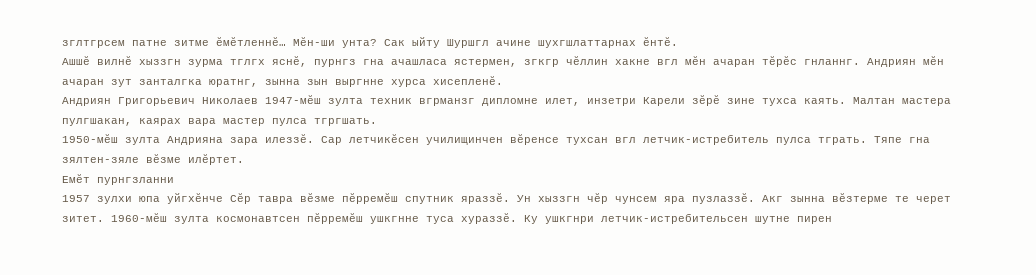зглтгрсем патне зитме ĕмĕтленнĕ… Мĕн-ши унта? Сак ыйту Шуршгл ачине шухгшлаттарнах ĕнтĕ.
Ашшĕ вилнĕ хыззгн зурма тглгх яснĕ, пурнгз гна ачашласа ястермен, згкгр чĕллин хакне вгл мĕн ачаран тĕрĕс гнланнг. Андриян мĕн ачаран зут занталгка юратнг, зынна зын выргнне хурса хисепленĕ.
Андриян Григорьевич Николаев 1947-мĕш зулта техник вгрманзг дипломне илет, инзетри Карели зĕрĕ зине тухса каять. Малтан мастера пулгшакан, каярах вара мастер пулса тгргшать.
1950-мĕш зулта Андрияна зара илеззĕ. Сар летчикĕсен училищинчен вĕренсе тухсан вгл летчик-истребитель пулса тграть. Тяпе гна зялтен-зяле вĕзме илĕртет.
Емĕт пурнгзланни
1957 зулхи юпа уйгхĕнче Сĕр тавра вĕзме пĕрремĕш спутник яраззĕ. Ун хыззгн чĕр чунсем яра пузлаззĕ. Акг зынна вĕзтерме те черет зитет. 1960-мĕш зулта космонавтсен пĕрремĕш ушкгнне туса хураззĕ. Ку ушкгнри летчик-истребительсен шутне пирен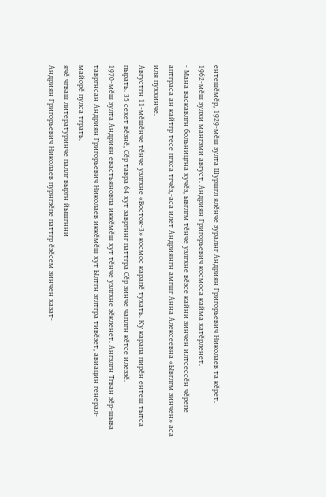ентешĕмĕр, 1929-мĕш зулта Шуршгл ялĕнче зуралнг Андриян Григорьевич Николаев та кĕрет.
1962-мĕш зулхи мангзми август. Андриян Григорьевич космоса кайма хатĕрленет.
- Мана васкавлгн больницгна хучĕз, ывглгм тĕнче узлгхне вĕзсе кайни зинчен илтсессĕн чĕрепе аптграса ан кайтгр тесе пгхса тгчĕз,-аса илет Андриянгн амгшг Анна Алексеевна «Ывглгм зинчен» аса иля пуххинче.
Августгн 11-мĕшĕнче тĕнче узлгхне «Восток-3» космос карапĕ тухать. Ку карапа пирĕн ентеш тытса пырать. 35 сехет вĕзнĕ, Сĕр тавра 64 хут завргннг паттгра Сĕр зинче чаплгн кĕтсе илеззĕ.
1970-мĕш зулта Андриян евастьяновпа иккĕмĕш хут тĕнче узлгхне зĕкленет. Ангзлгн Тгван зĕр-шыва тавргнсан Андриян Григорьевич Николаев иккĕмĕш хут Ылтгн зглтгра тивĕзет, авиацин генерал-майорĕ пулса тграть.
ячĕ чгваш литературинче паллг выргн йышгнни
Андриян Григорьевич Николаев пурнгзĕпе паттгр ĕзĕсем зинчен хазат-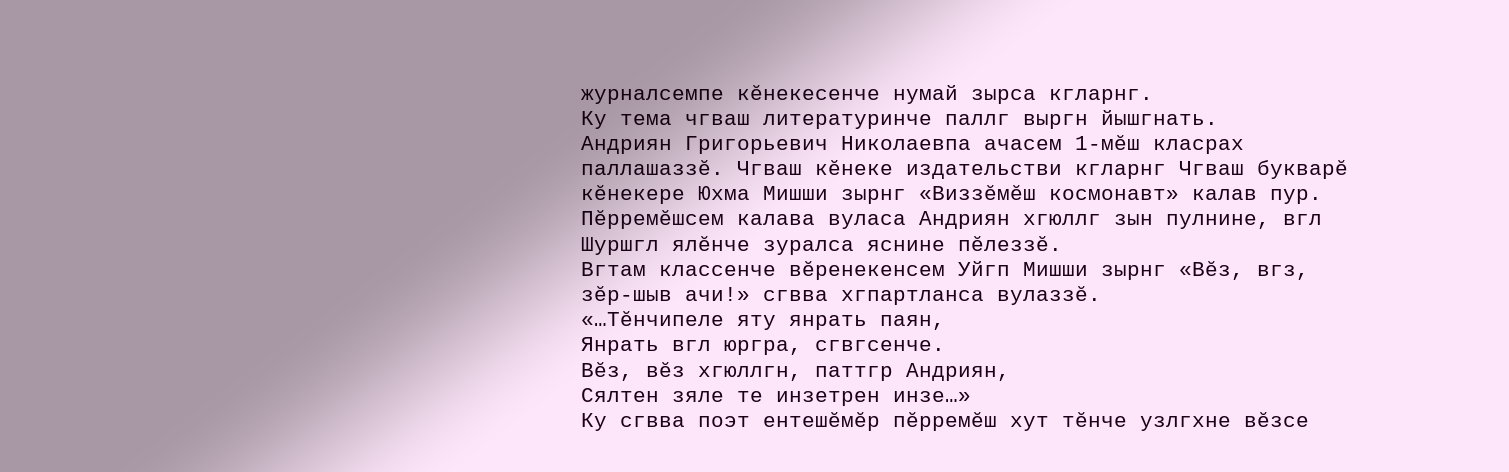журналсемпе кĕнекесенче нумай зырса кгларнг.
Ку тема чгваш литературинче паллг выргн йышгнать.
Андриян Григорьевич Николаевпа ачасем 1-мĕш класрах паллашаззĕ. Чгваш кĕнеке издательстви кгларнг Чгваш букварĕ кĕнекере Юхма Мишши зырнг «Виззĕмĕш космонавт» калав пур. Пĕрремĕшсем калава вуласа Андриян хгюллг зын пулнине, вгл Шуршгл ялĕнче зуралса яснине пĕлеззĕ.
Вгтам классенче вĕренекенсем Уйгп Мишши зырнг «Вĕз, вгз, зĕр-шыв ачи!» сгвва хгпартланса вулаззĕ.
«…Тĕнчипеле яту янрать паян,
Янрать вгл юргра, сгвгсенче.
Вĕз, вĕз хгюллгн, паттгр Андриян,
Сялтен зяле те инзетрен инзе…»
Ку сгвва поэт ентешĕмĕр пĕрремĕш хут тĕнче узлгхне вĕзсе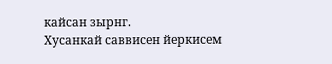кайсан зырнг.
Хусанкай саввисен йеркисем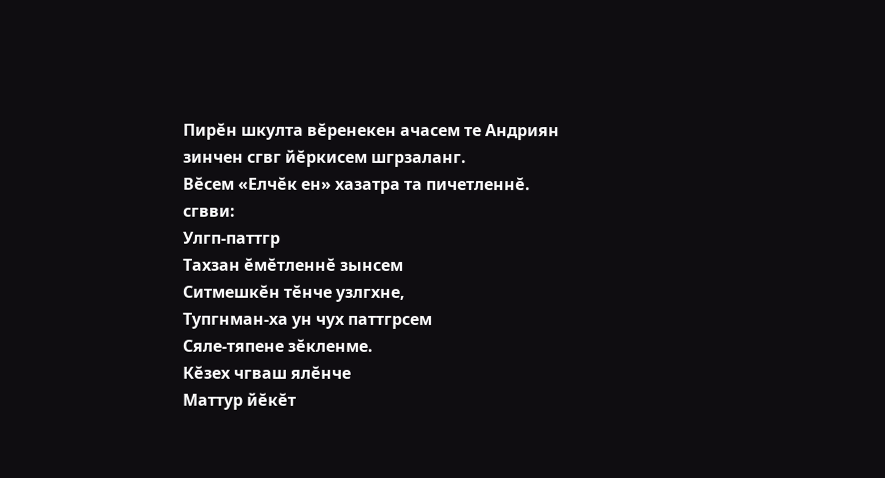Пирĕн шкулта вĕренекен ачасем те Андриян зинчен сгвг йĕркисем шгрзаланг.
Вĕсем «Елчĕк ен» хазатра та пичетленнĕ.
сгвви:
Улгп-паттгр
Тахзан ĕмĕтленнĕ зынсем
Ситмешкĕн тĕнче узлгхне,
Тупгнман-ха ун чух паттгрсем
Сяле-тяпене зĕкленме.
Кĕзех чгваш ялĕнче
Маттур йĕкĕт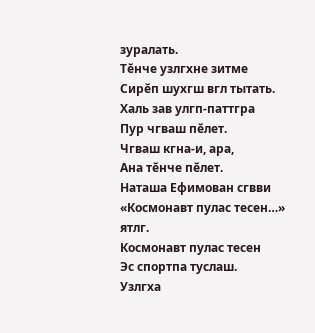зуралать.
Тĕнче узлгхне зитме
Сирĕп шухгш вгл тытать.
Халь зав улгп-паттгра
Пур чгваш пĕлет.
Чгваш кгна-и, ара,
Ана тĕнче пĕлет.
Наташа Ефимован сгвви «Космонавт пулас тесен…» ятлг.
Космонавт пулас тесен
Эс спортпа туслаш.
Узлгха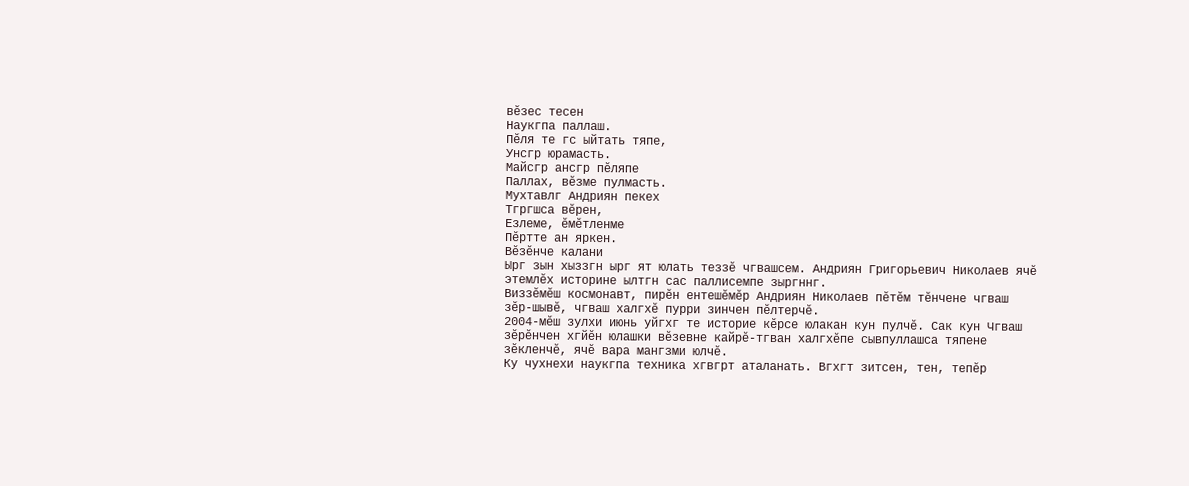вĕзес тесен
Наукгпа паллаш.
Пĕля те гс ыйтать тяпе,
Унсгр юрамасть.
Майсгр ансгр пĕляпе
Паллах, вĕзме пулмасть.
Мухтавлг Андриян пекех
Тгргшса вĕрен,
Езлеме, ĕмĕтленме
Пĕртте ан яркен.
Вĕзĕнче калани
Ырг зын хыззгн ырг ят юлать теззĕ чгвашсем. Андриян Григорьевич Николаев ячĕ этемлĕх историне ылтгн сас паллисемпе зыргннг.
Виззĕмĕш космонавт, пирĕн ентешĕмĕр Андриян Николаев пĕтĕм тĕнчене чгваш зĕр-шывĕ, чгваш халгхĕ пурри зинчен пĕлтерчĕ.
2004-мĕш зулхи июнь уйгхг те историе кĕрсе юлакан кун пулчĕ. Сак кун Чгваш зĕрĕнчен хгйĕн юлашки вĕзевне кайрĕ-тгван халгхĕпе сывпуллашса тяпене зĕкленчĕ, ячĕ вара мангзми юлчĕ.
Ку чухнехи наукгпа техника хгвгрт аталанать. Вгхгт зитсен, тен, тепĕр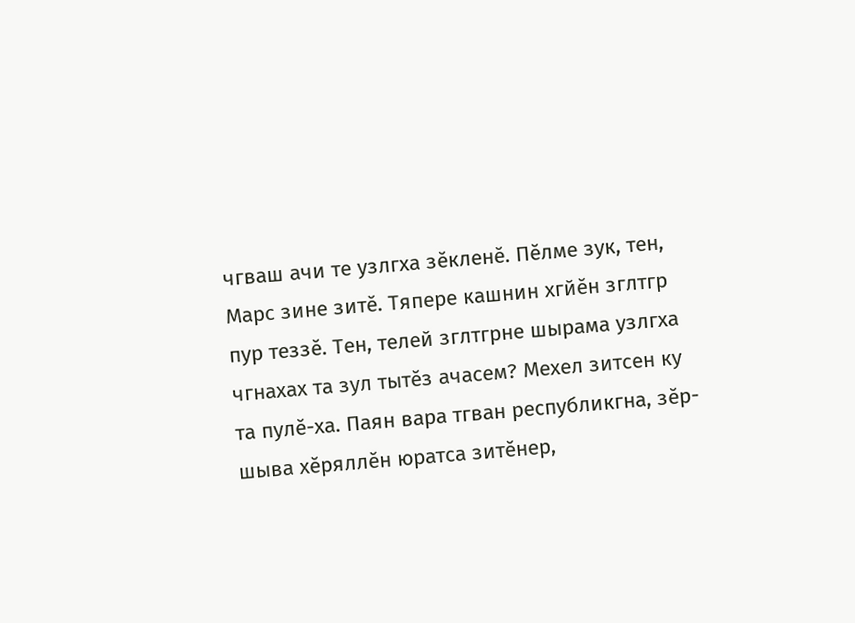чгваш ачи те узлгха зĕкленĕ. Пĕлме зук, тен, Марс зине зитĕ. Тяпере кашнин хгйĕн зглтгр пур теззĕ. Тен, телей зглтгрне шырама узлгха чгнахах та зул тытĕз ачасем? Мехел зитсен ку та пулĕ-ха. Паян вара тгван республикгна, зĕр-шыва хĕряллĕн юратса зитĕнер,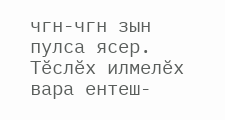чгн-чгн зын пулса ясер. Тĕслĕх илмелĕх вара ентеш-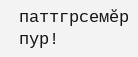паттгрсемĕр пур!